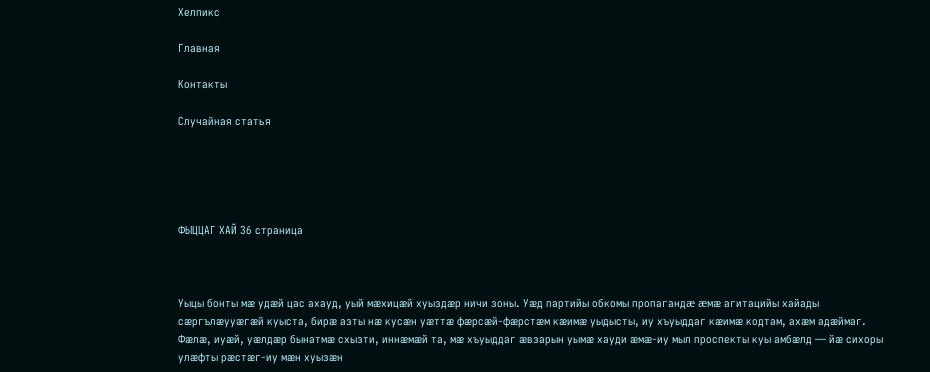Хелпикс

Главная

Контакты

Случайная статья





ФЫЦЦАГ ХАЙ 36 страница



Уыцы бонты мæ удæй цас ахауд, уый мæхицæй хуыздæр ничи зоны. Уæд партийы обкомы пропагандæ æмæ агитацийы хайады сæргълæууæгæй куыста, бирæ азты нæ кусæн уæттæ фæрсæй-фæрстæм кæимæ уыдысты, иу хъуыддаг кæимæ кодтам, ахæм адæймаг. Фæлæ, иуæй, уæлдæр бынатмæ схызти, иннæмæй та, мæ хъуыддаг æвзарын уымæ хауди æмæ-иу мыл проспекты куы амбæлд — йæ сихоры улæфты рæстæг-иу мæн хуызæн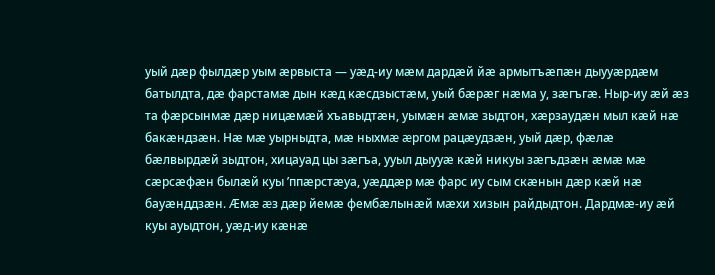уый дæр фылдæр уым æрвыста — уæд-иу мæм дардæй йæ армытъæпæн дыууæрдæм батылдта, дæ фарстамæ дын кæд кæсдзыстæм, уый бæрæг нæма у, зæгъгæ. Ныр-иу æй æз та фæрсынмæ дæр ницæмæй хъавыдтæн, уымæн æмæ зыдтон, хæрзаудæн мыл кæй нæ бакæндзæн. Нæ мæ уырныдта, мæ ныхмæ æргом рацæудзæн, уый дæр, фæлæ бæлвырдæй зыдтон, хицауад цы зæгъа, ууыл дыууæ кæй никуы зæгъдзæн æмæ мæ сæрсæфæн былæй куы ’ппæрстæуа, уæддæр мæ фарс иу сым скæнын дæр кæй нæ бауæнддзæн. Æмæ æз дæр йемæ фембæлынæй мæхи хизын райдыдтон. Дардмæ-иу æй куы ауыдтон, уæд-иу кæнæ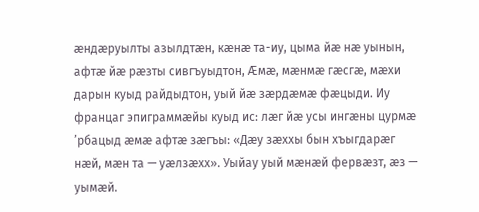æндæруылты азылдтæн, кæнæ та-иу, цыма йæ нæ уынын, афтæ йæ рæзты сивгъуыдтон, Æмæ, мæнмæ гæсгæ, мæхи дарын куыд райдыдтон, уый йæ зæрдæмæ фæцыди. Иу францаг эпиграммæйы куыд ис: лæг йæ усы ингæны цурмæ ’рбацыд æмæ афтæ зæгъы: «Дæу зæххы бын хъыгдарæг нæй, мæн та — уæлзæхх». Уыйау уый мæнæй фервæзт, æз — уымæй.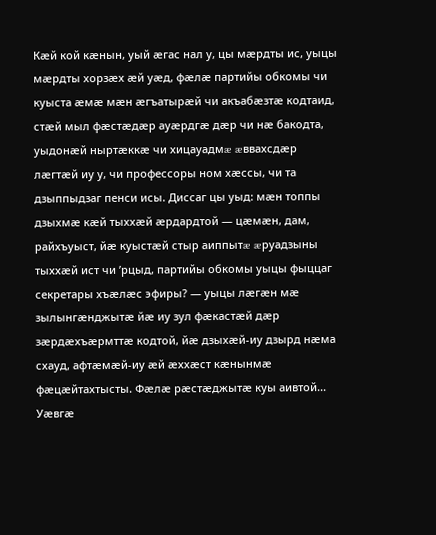Кæй кой кæнын, уый æгас нал у, цы мæрдты ис, уыцы мæрдты хорзæх æй уæд, фæлæ партийы обкомы чи куыста æмæ мæн æгъатырæй чи акъабæзтæ кодтаид, стæй мыл фæстæдæр ауæрдгæ дæр чи нæ бакодта, уыдонæй ныртæккæ чи хицауадмæ æввахсдæр лæгтæй иу у, чи профессоры ном хæссы, чи та дзыппыдзаг пенси исы. Диссаг цы уыд: мæн топпы дзыхмæ кæй тыххæй æрдардтой — цæмæн, дам, райхъуыст, йæ куыстæй стыр аиппытæ æруадзыны тыххæй ист чи ’рцыд, партийы обкомы уыцы фыццаг секретары хъæлæс эфиры? — уыцы лæгæн мæ зылынгæнджытæ йæ иу зул фæкастæй дæр зæрдæхъæрмттæ кодтой, йæ дзыхæй-иу дзырд нæма схауд, афтæмæй-иу æй æххæст кæнынмæ фæцæйтахтысты. Фæлæ рæстæджытæ куы аивтой... Уæвгæ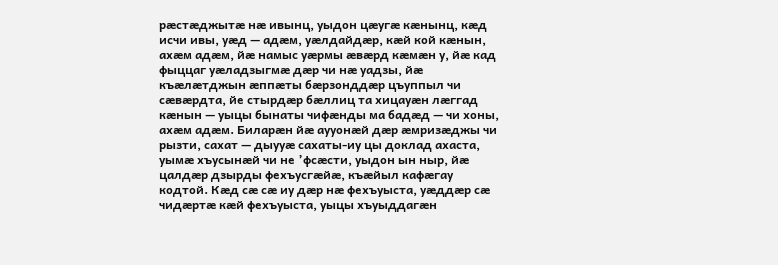рæстæджытæ нæ ивынц, уыдон цæугæ кæнынц, кæд исчи ивы, уæд — адæм, уæлдайдæр, кæй кой кæнын, ахæм адæм, йæ намыс уæрмы æвæрд кæмæн у, йæ кад фыццаг уæладзыгмæ дæр чи нæ уадзы, йæ къæлæтджын æппæты бæрзонддæр цъуппыл чи сæвæрдта, йе стырдæр бæллиц та хицауæн лæггад кæнын — уыцы бынаты чифæнды ма бадæд — чи хоны, ахæм адæм. Биларæн йæ аууонæй дæр æмризæджы чи рызти, сахат — дыууæ сахаты-иу цы доклад ахаста, уымæ хъусынæй чи не ’фсæсти, уыдон ын ныр, йæ цалдæр дзырды фехъусгæйæ, къæйыл кафæгау кодтой. Кæд сæ сæ иу дæр нæ фехъуыста, уæддæр сæ чидæртæ кæй фехъуыста, уыцы хъуыддагæн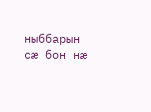ныббарын сæ бон нæ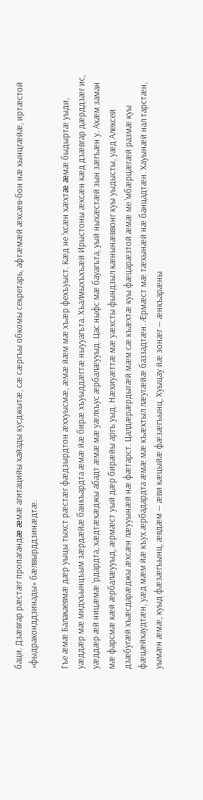баци. Дзæвгар рæстæг пропагандæ æмæ агитацийы хайады кусджытæ, сæ сæргъы обкомы секретарь, афтæмæй æхсæв-бон нæ хынцгæйæ, иртæстой «фыдраконддзинады» бæлвырддзинæдтæ.

Гъе æмæ Балакаевмæ дæр уыцы тыхст рæстæг фæдзырдтон æххуысмæ, æмæ йæм мæ хъæр фехъуыст. Кæд не ’хсæн хæхтæ æмæ быдыртæ уыди, уæддæр мæ мидхъынцъым зæрдæйæ банкъардта æмæ йæ бирæ хъуыддæгтæ ныууагъта. Хъалмыхъхъæй Ирыстоны æхсæн кæд дзæвгар дæрддзæг ис, уæддæр æй ницæмæ ’рдардта, хæдтæхæджы абадт æмæ мæ уæлхъус æрбалæууыд. Цас ныфс мæ бауагъта, уый ныхæстæй зын зæгъæн у. Ахæм заман мæ фарсмæ кæй æрбалæууыд, æрмæст уый дæр бирæйы аргъ уыд. Нæхиуæттæ мæ уæхсты фындзыл кæнынæввонг куы уыдысты, уæд Алексей дзæбугæй хъæсдарæджы æхсæн лæууынæй нæ фæтарст. Цалдæрæрдыгæй мæм сæ къæхтæ куы фæцарæзтой æмæ ме ’мбæрцæгæй размæ куы фæцæйхаудтæн, уæд мæм йæ къух æрбадардта æмæ мæ къæхтыл лæугæйæ баззадтæн. Æрмæст мæ тæхынæй нæ банцадтæн. Хауынæй нал тарстæн, уымæн æмæ, куыд фæзæгъынц, æвдæм — æви кæцыйæ фæзæгъынц, Хуыцау йæ зонæг — æнкъарæны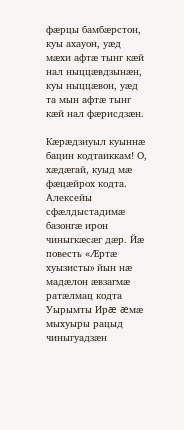фæрцы бамбæрстон, куы ахауон, уæд мæхи афтæ тынг кæй нал ныццæвдзынæн, куы ныццæвон, уæд та мын афтæ тынг кæй нал фæрисдзæн.

Кæрæдзиуыл куыннæ бацин кодтаиккам! О, хæдæгай, куыд мæ фæцæйрох кодта. Алексейы сфæлдыстадимæ базонгæ ирон чиныгкæсæг дæр. Йæ повесть «Æртæ хуызисты» йын нæ мадæлон æвзагмæ ратæлмац кодта Уырымты Ирæ æмæ мыхуыры рацыд чиныгуадзæн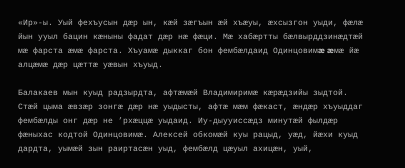«Ир»-ы. Уый фехъусын дæр ын, кæй зæгъын æй хъæуы, æхсызгон уыди, фæлæ йын ууыл бацин кæныны фадат дæр нæ фæци. Мæ хабæртты бæлвырддзинæдтæй мæ фарста æмæ фарста. Хъуамæ дыккаг бон фембæлдаид Одинцовимæ æмæ йæ алцæмæ дæр цæттæ уæвын хъуыд.

Балакаев мын куыд радзырдта, афтæмæй Владимиримæ кæрæдзийы зыдтой. Стæй цыма æвзæр зонгæ дæр нæ уыдысты, афтæ мæм фæкаст, æндæр хъуыддаг фембæлды онг дæр не ’рхæццæ уыдаид. Иу-дыууиссæдз минутæй фылдæр фæныхас кодтой Одинцовимæ. Алексей обкомæй куы рацыд, уæд, йæхи куыд дардта, уымæй зын раиртасæн уыд, фембæлд цæуыл ахицæн, уый,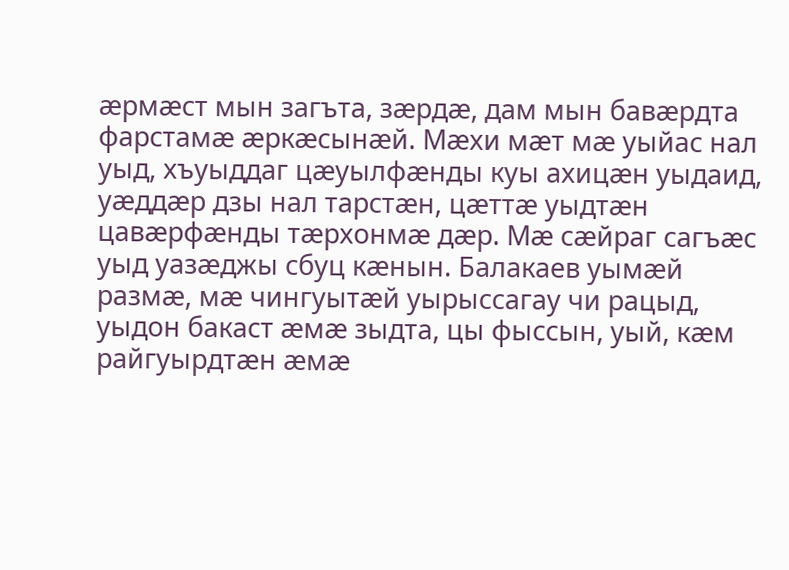æрмæст мын загъта, зæрдæ, дам мын бавæрдта фарстамæ æркæсынæй. Мæхи мæт мæ уыйас нал уыд, хъуыддаг цæуылфæнды куы ахицæн уыдаид, уæддæр дзы нал тарстæн, цæттæ уыдтæн цавæрфæнды тæрхонмæ дæр. Мæ сæйраг сагъæс уыд уазæджы сбуц кæнын. Балакаев уымæй размæ, мæ чингуытæй уырыссагау чи рацыд, уыдон бакаст æмæ зыдта, цы фыссын, уый, кæм райгуырдтæн æмæ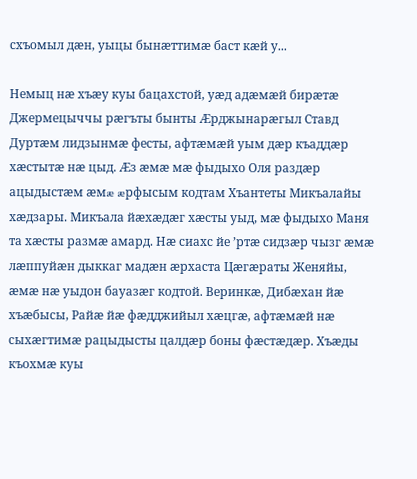схъомыл дæн, уыцы бынæттимæ баст кæй у...

Немыц нæ хъæу куы бацахстой, уæд адæмæй бирæтæ Джермецыччы рæгъты бынты Æрджынарæгыл Ставд Дуртæм лидзынмæ фесты, афтæмæй уым дæр къаддæр хæстытæ нæ цыд. Æз æмæ мæ фыдыхо Оля раздæр ацыдыстæм æмæ æрфысым кодтам Хъантеты Микъалайы хæдзары. Микъала йæхæдæг хæсты уыд, мæ фыдыхо Маня та хæсты размæ амард. Нæ сиахс йе ’ртæ сидзæр чызг æмæ лæппуйæн дыккаг мадæн æрхаста Цæгæраты Женяйы, æмæ нæ уыдон бауазæг кодтой. Веринкæ, Дибæхан йæ хъæбысы, Райæ йæ фæдджийыл хæцгæ, афтæмæй нæ сыхæгтимæ рацыдысты цалдæр боны фæстæдæр. Хъæды къохмæ куы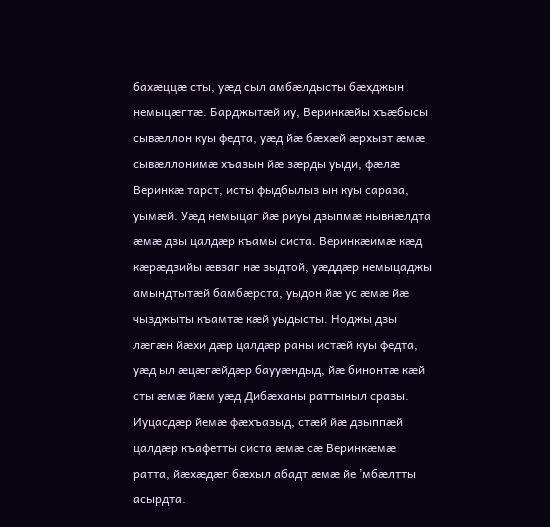бахæццæ сты, уæд сыл амбæлдысты бæхджын немыцæгтæ. Барджытæй иу, Веринкæйы хъæбысы сывæллон куы федта, уæд йæ бæхæй æрхызт æмæ сывæллонимæ хъазын йæ зæрды уыди, фæлæ Веринкæ тарст, исты фыдбылыз ын куы сараза, уымæй. Уæд немыцаг йæ риуы дзыпмæ нывнæлдта æмæ дзы цалдæр къамы систа. Веринкæимæ кæд кæрæдзийы æвзаг нæ зыдтой, уæддæр немыцаджы амындтытæй бамбæрста, уыдон йæ ус æмæ йæ чызджыты къамтæ кæй уыдысты. Ноджы дзы лæгæн йæхи дæр цалдæр раны истæй куы федта, уæд ыл æцæгæйдæр баууæндыд, йæ бинонтæ кæй сты æмæ йæм уæд Дибæханы раттыныл сразы. Иуцасдæр йемæ фæхъазыд, стæй йæ дзыппæй цалдæр къафетты систа æмæ сæ Веринкæмæ ратта, йæхæдæг бæхыл абадт æмæ йе ’мбæлтты асырдта.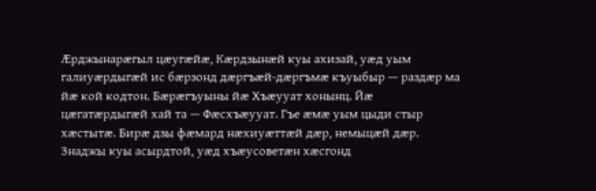Æрджынарæгыл цæугæйæ, Кæрдзынæй куы ахизай, уæд уым галиуæрдыгæй ис бæрзонд дæргъæй-дæргъмæ къуыбыр — раздæр ма йæ кой кодтон. Бæрæгъуыны йæ Хъæууат хонынц. Йæ цæгатæрдыгæй хай та — Фæсхъæууат. Гъе æмæ уым цыди стыр хæстытæ. Бирæ дзы фæмард нæхиуæттæй дæр, немыцæй дæр. Знаджы куы асырдтой, уæд хъæусоветæн хæсгонд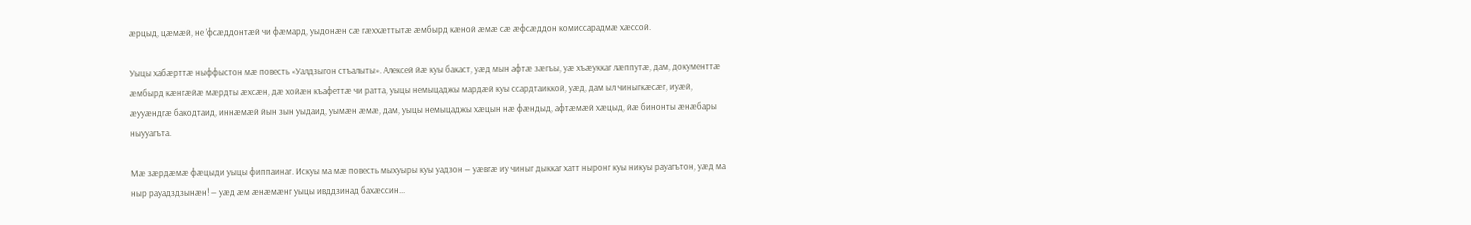æрцыд, цæмæй, не ’фсæддонтæй чи фæмард, уыдонæн сæ гæххæттытæ æмбырд кæной æмæ сæ æфсæддон комиссарадмæ хæссой.

Уыцы хабæрттæ ныффыстон мæ повесть «Уалдзыгон стъалыты». Алексей йæ куы бакаст, уæд мын афтæ зæгъы, уæ хъæуккаг лæппутæ, дам, документтæ æмбырд кæнгæйæ мæрдты æхсæн, дæ хойæн къафеттæ чи ратта, уыцы немыцаджы мардæй куы ссардтаиккой, уæд, дам ыл чиныгкæсæг, иуæй, æууæндгæ бакодтаид, иннæмæй йын зын уыдаид, уымæн æмæ, дам, уыцы немыцаджы хæцын нæ фæндыд, афтæмæй хæцыд, йæ бинонты æнæбары ныууагъта.

Мæ зæрдæмæ фæцыди уыцы фиппаинаг. Искуы ма мæ повесть мыхуыры куы уадзон — уæвгæ иу чиныг дыккаг хатт ныронг куы никуы рауагътон, уæд ма ныр рауадздзынæн! — уæд æм æнæмæнг уыцы ивддзинад бахæссин...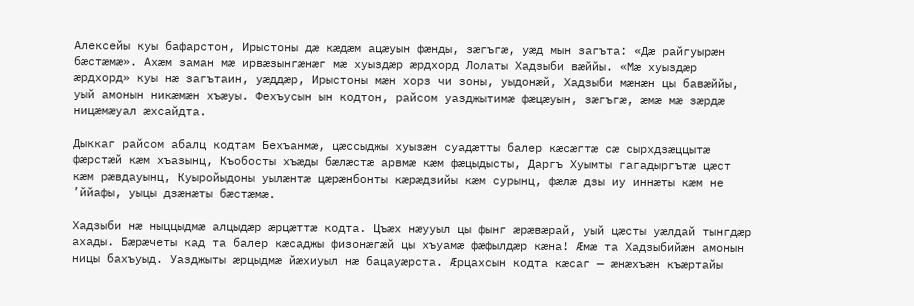Алексейы куы бафарстон, Ирыстоны дæ кæдæм ацæуын фæнды, зæгъгæ, уæд мын загъта: «Дæ райгуырæн бæстæмæ». Ахæм заман мæ ирвæзынгæнæг мæ хуыздæр æрдхорд Лолаты Хадзыби вæййы. «Мæ хуыздæр æрдхорд» куы нæ загътаин, уæддæр, Ирыстоны мæн хорз чи зоны, уыдонæй, Хадзыби мæнæн цы бавæййы, уый амонын никæмæн хъæуы. Фехъусын ын кодтон, райсом уазджытимæ фæцæуын, зæгъгæ, æмæ мæ зæрдæ ницæмæуал æхсайдта.

Дыккаг райсом абалц кодтам Бехъанмæ, цæссыджы хуызæн суадæтты балер кæсæгтæ сæ сырхдзæццытæ фæрстæй кæм хъазынц, Къобосты хъæды бæлæстæ арвмæ кæм фæцыдысты, Даргъ Хуымты гагадыргътæ цæст кæм рæвдауынц, Куыройыдоны уылæнтæ цæрæнбонты кæрæдзийы кæм сурынц, фæлæ дзы иу иннæты кæм не ’ййафы, уыцы дзæнæты бæстæмæ.

Хадзыби нæ ныццыдмæ алцыдæр æрцæттæ кодта. Цъæх нæууыл цы фынг æрæвæрай, уый цæсты уæлдай тынгдæр ахады. Бæрæчеты кад та балер кæсаджы физонæгæй цы хъуамæ фæфылдæр кæна! Æмæ та Хадзыбийæн амонын ницы бахъуыд. Уазджыты æрцыдмæ йæхиуыл нæ бацауæрста. Æрцахсын кодта кæсаг — æнæхъæн къæртайы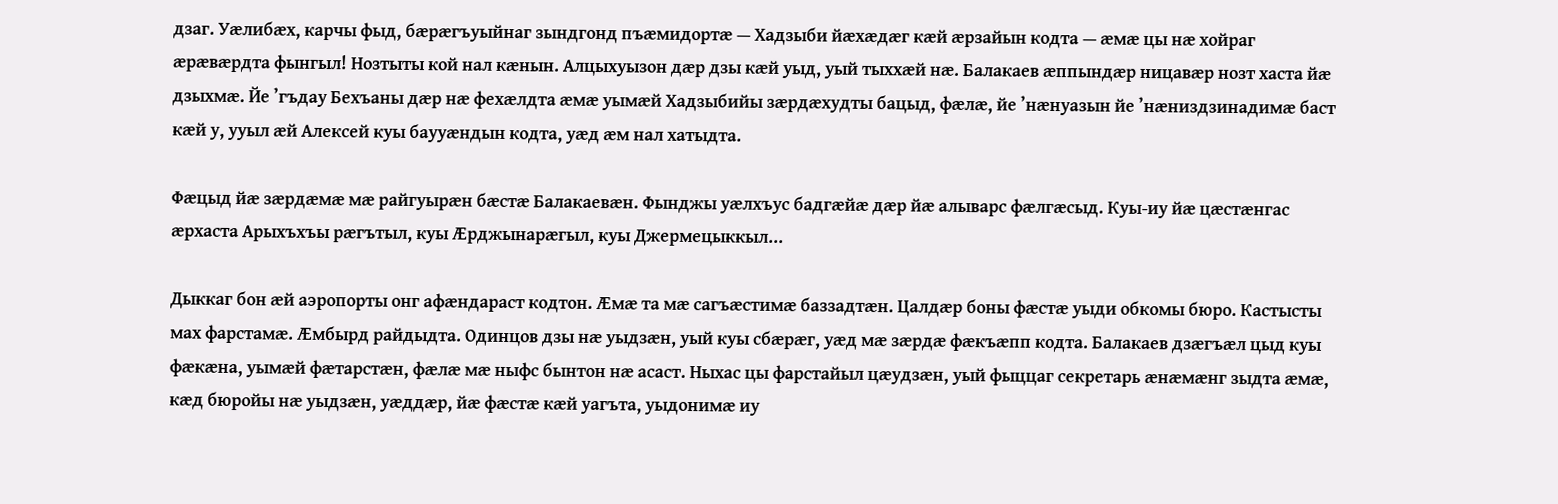дзаг. Уæлибæх, карчы фыд, бæрæгъуыйнаг зындгонд пъæмидортæ — Хадзыби йæхæдæг кæй æрзайын кодта — æмæ цы нæ хойраг æрæвæрдта фынгыл! Нозтыты кой нал кæнын. Алцыхуызон дæр дзы кæй уыд, уый тыххæй нæ. Балакаев æппындæр ницавæр нозт хаста йæ дзыхмæ. Йе ’гъдау Бехъаны дæр нæ фехæлдта æмæ уымæй Хадзыбийы зæрдæхудты бацыд, фæлæ, йе ’нæнуазын йе ’нæниздзинадимæ баст кæй у, ууыл æй Алексей куы баууæндын кодта, уæд æм нал хатыдта.

Фæцыд йæ зæрдæмæ мæ райгуырæн бæстæ Балакаевæн. Фынджы уæлхъус бадгæйæ дæр йæ алыварс фæлгæсыд. Куы-иу йæ цæстæнгас æрхаста Арыхъхъы рæгътыл, куы Æрджынарæгыл, куы Джермецыккыл...

Дыккаг бон æй аэропорты онг афæндараст кодтон. Æмæ та мæ сагъæстимæ баззадтæн. Цалдæр боны фæстæ уыди обкомы бюро. Кастысты мах фарстамæ. Æмбырд райдыдта. Одинцов дзы нæ уыдзæн, уый куы сбæрæг, уæд мæ зæрдæ фæкъæпп кодта. Балакаев дзæгъæл цыд куы фæкæна, уымæй фæтарстæн, фæлæ мæ ныфс бынтон нæ асаст. Ныхас цы фарстайыл цæудзæн, уый фыццаг секретарь æнæмæнг зыдта æмæ, кæд бюройы нæ уыдзæн, уæддæр, йæ фæстæ кæй уагъта, уыдонимæ иу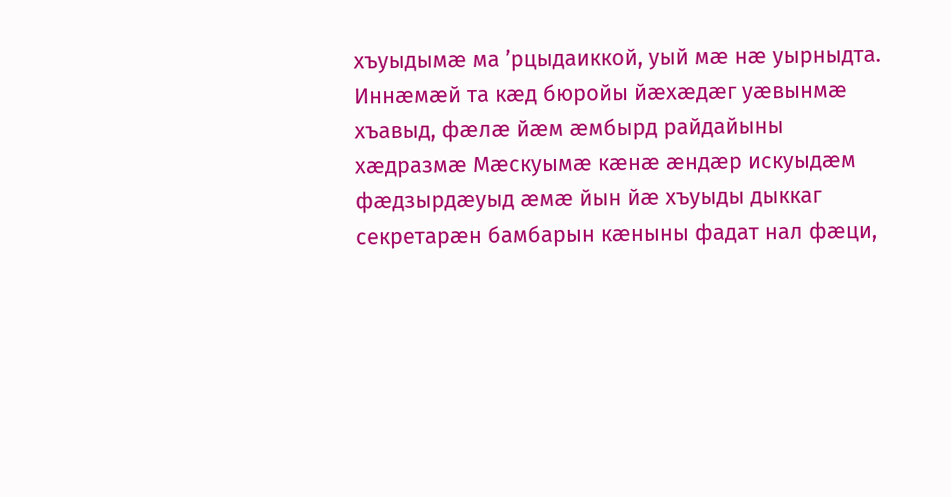хъуыдымæ ма ’рцыдаиккой, уый мæ нæ уырныдта. Иннæмæй та кæд бюройы йæхæдæг уæвынмæ хъавыд, фæлæ йæм æмбырд райдайыны хæдразмæ Мæскуымæ кæнæ æндæр искуыдæм фæдзырдæуыд æмæ йын йæ хъуыды дыккаг секретарæн бамбарын кæныны фадат нал фæци,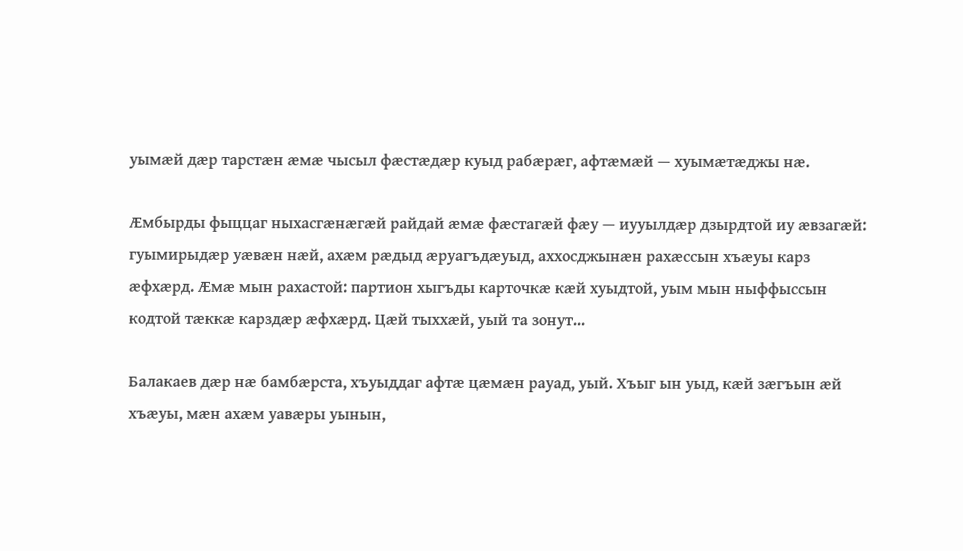уымæй дæр тарстæн æмæ чысыл фæстæдæр куыд рабæрæг, афтæмæй — хуымæтæджы нæ.

Æмбырды фыццаг ныхасгæнæгæй райдай æмæ фæстагæй фæу — иууылдæр дзырдтой иу æвзагæй: гуымирыдæр уæвæн нæй, ахæм рæдыд æруагъдæуыд, аххосджынæн рахæссын хъæуы карз æфхæрд. Æмæ мын рахастой: партион хыгъды карточкæ кæй хуыдтой, уым мын ныффыссын кодтой тæккæ карздæр æфхæрд. Цæй тыххæй, уый та зонут...

Балакаев дæр нæ бамбæрста, хъуыддаг афтæ цæмæн рауад, уый. Хъыг ын уыд, кæй зæгъын æй хъæуы, мæн ахæм уавæры уынын,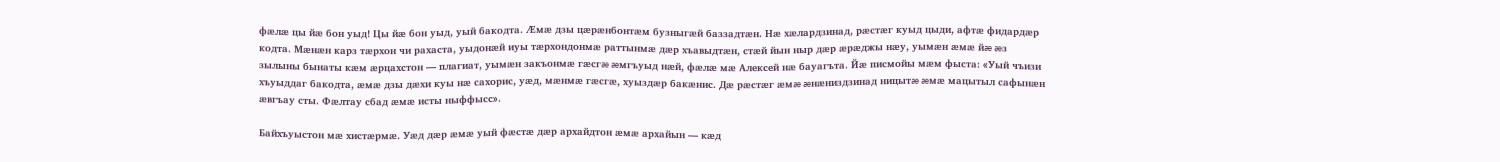фæлæ цы йæ бон уыд! Цы йæ бон уыд, уый бакодта. Æмæ дзы цæрæнбонтæм бузныгæй баззадтæн. Нæ хæлардзинад, рæстæг куыд цыди, афтæ фидардæр кодта. Мæнæн карз тæрхон чи рахаста, уыдонæй иуы тæрхондонмæ раттынмæ дæр хъавыдтæн, стæй йын ныр дæр æрæджы нæу, уымæн æмæ йæ æз зылыны бынаты кæм æрцахстон — плагиат, уымæн закъонмæ гæсгæ æмгъуыд нæй, фæлæ мæ Алексей нæ бауагъта. Йæ писмойы мæм фыста: «Уый чъизи хъуыддаг бакодта, æмæ дзы дæхи куы нæ сахорис, уæд, мæнмæ гæсгæ, хуыздæр бакæнис. Дæ рæстæг æмæ æнæниздзинад ницытæ æмæ мацытыл сафынæн æвгъау сты. Фæлтау сбад æмæ исты ныффысс».

Байхъуыстон мæ хистæрмæ. Уæд дæр æмæ уый фæстæ дæр архайдтон æмæ архайын — кæд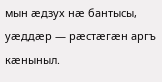мын æдзух нæ бантысы, уæддæр — рæстæгæн аргъ кæныныл.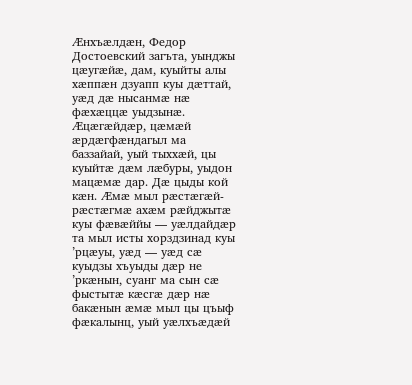Æнхъæлдæн, Федор Достоевский загъта, уынджы цæугæйæ, дам, куыйты алы хæппæн дзуапп куы дæттай, уæд дæ нысанмæ нæ фæхæццæ уыдзынæ. Æцæгæйдæр, цæмæй æрдæгфæндагыл ма баззайай, уый тыххæй, цы куыйтæ дæм лæбуры, уыдон мацæмæ дар. Дæ цыды кой кæн. Æмæ мыл рæстæгæй-рæстæгмæ ахæм рæйджытæ куы фæвæййы — уæлдайдæр та мыл исты хорздзинад куы ’рцæуы, уæд — уæд сæ куыдзы хъуыды дæр не ’ркæнын, суанг ма сын сæ фыстытæ кæсгæ дæр нæ бакæнын æмæ мыл цы цъыф фæкалынц, уый уæлхъæдæй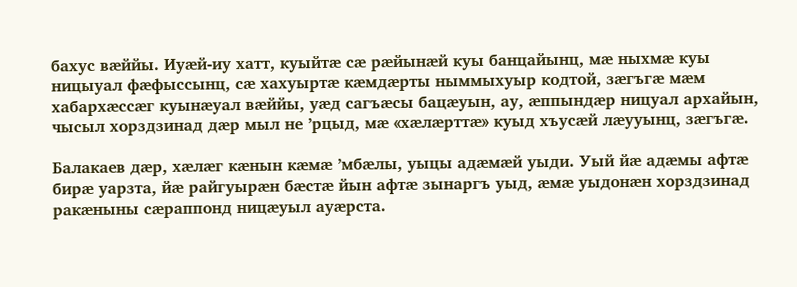бахус вæййы. Иуæй-иу хатт, куыйтæ сæ рæйынæй куы банцайынц, мæ ныхмæ куы ницыуал фæфыссынц, сæ хахуыртæ кæмдæрты ныммыхуыр кодтой, зæгъгæ мæм хабархæссæг куынæуал вæййы, уæд сагъæсы бацæуын, ау, æппындæр ницуал архайын, чысыл хорздзинад дæр мыл не ’рцыд, мæ «хæлæрттæ» куыд хъусæй лæууынц, зæгъгæ.

Балакаев дæр, хæлæг кæнын кæмæ ’мбæлы, уыцы адæмæй уыди. Уый йæ адæмы афтæ бирæ уарзта, йæ райгуырæн бæстæ йын афтæ зынаргъ уыд, æмæ уыдонæн хорздзинад ракæныны сæраппонд ницæуыл ауæрста.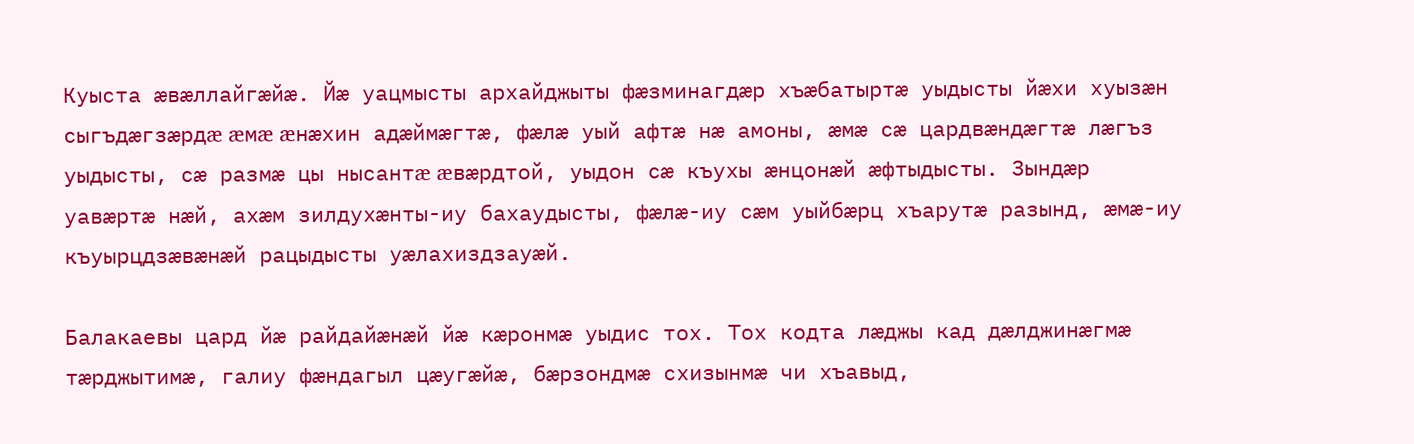Куыста æвæллайгæйæ. Йæ уацмысты архайджыты фæзминагдæр хъæбатыртæ уыдысты йæхи хуызæн сыгъдæгзæрдæ æмæ æнæхин адæймæгтæ, фæлæ уый афтæ нæ амоны, æмæ сæ цардвæндæгтæ лæгъз уыдысты, сæ размæ цы нысантæ æвæрдтой, уыдон сæ къухы æнцонæй æфтыдысты. Зындæр уавæртæ нæй, ахæм зилдухæнты-иу бахаудысты, фæлæ-иу сæм уыйбæрц хъарутæ разынд, æмæ-иу къуырцдзæвæнæй рацыдысты уæлахиздзауæй.

Балакаевы цард йæ райдайæнæй йæ кæронмæ уыдис тох. Тох кодта лæджы кад дæлджинæгмæ тæрджытимæ, галиу фæндагыл цæугæйæ, бæрзондмæ схизынмæ чи хъавыд,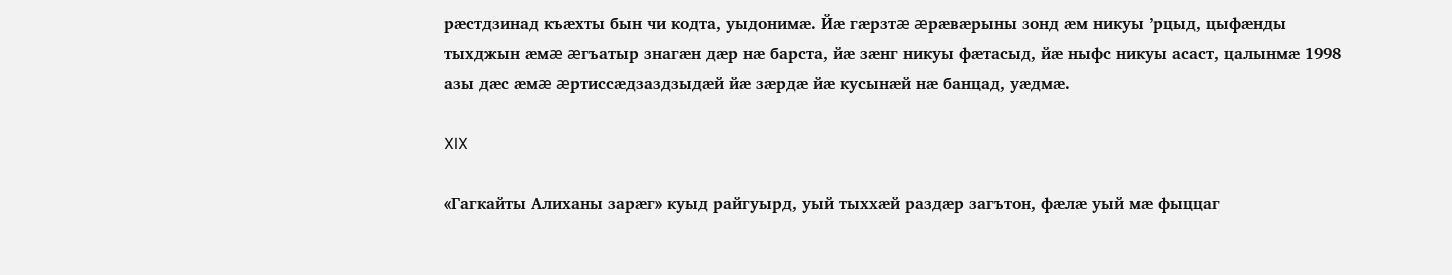рæстдзинад къæхты бын чи кодта, уыдонимæ. Йæ гæрзтæ æрæвæрыны зонд æм никуы ’рцыд, цыфæнды тыхджын æмæ æгъатыр знагæн дæр нæ барста, йæ зæнг никуы фæтасыд, йæ ныфс никуы асаст, цалынмæ 1998 азы дæс æмæ æртиссæдзаздзыдæй йæ зæрдæ йæ кусынæй нæ банцад, уæдмæ.

XIX

«Гагкайты Алиханы зарæг» куыд райгуырд, уый тыххæй раздæр загътон, фæлæ уый мæ фыццаг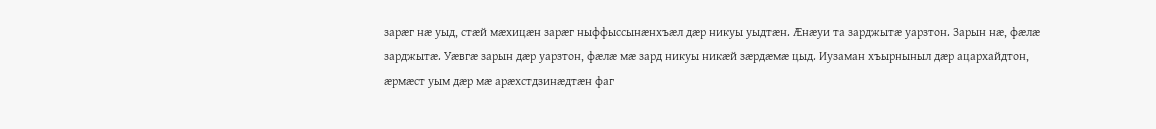зарæг нæ уыд, стæй мæхицæн зарæг ныффыссынæнхъæл дæр никуы уыдтæн. Æнæуи та зарджытæ уарзтон. Зарын нæ, фæлæ зарджытæ. Уæвгæ зарын дæр уарзтон, фæлæ мæ зард никуы никæй зæрдæмæ цыд. Иузаман хъырныныл дæр ацархайдтон, æрмæст уым дæр мæ арæхстдзинæдтæн фаг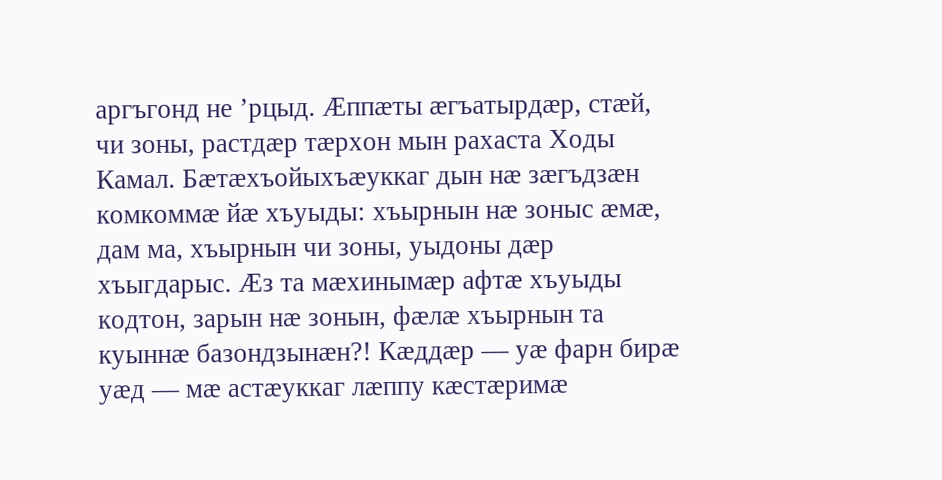аргъгонд не ’рцыд. Æппæты æгъатырдæр, стæй, чи зоны, растдæр тæрхон мын рахаста Ходы Камал. Бæтæхъойыхъæуккаг дын нæ зæгъдзæн комкоммæ йæ хъуыды: хъырнын нæ зоныс æмæ, дам ма, хъырнын чи зоны, уыдоны дæр хъыгдарыс. Æз та мæхинымæр афтæ хъуыды кодтон, зарын нæ зонын, фæлæ хъырнын та куыннæ базондзынæн?! Кæддæр — уæ фарн бирæ уæд — мæ астæуккаг лæппу кæстæримæ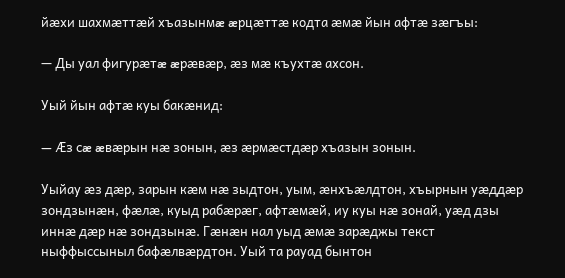йæхи шахмæттæй хъазынмæ æрцæттæ кодта æмæ йын афтæ зæгъы:

— Ды уал фигурæтæ æрæвæр, æз мæ къухтæ ахсон.

Уый йын афтæ куы бакæнид:

— Æз сæ æвæрын нæ зонын, æз æрмæстдæр хъазын зонын.

Уыйау æз дæр, зарын кæм нæ зыдтон, уым, æнхъæлдтон, хъырнын уæддæр зондзынæн, фæлæ, куыд рабæрæг, афтæмæй, иу куы нæ зонай, уæд дзы иннæ дæр нæ зондзынæ. Гæнæн нал уыд æмæ зарæджы текст ныффыссыныл бафæлвæрдтон. Уый та рауад бынтон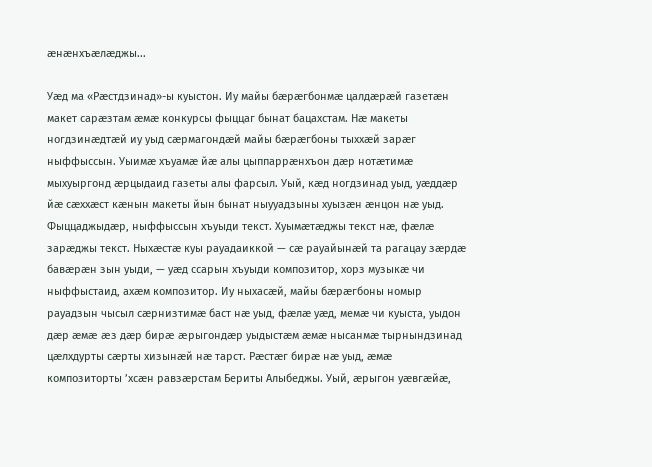æнæнхъæлæджы...

Уæд ма «Рæстдзинад»-ы куыстон. Иу майы бæрæгбонмæ цалдæрæй газетæн макет сарæзтам æмæ конкурсы фыццаг бынат бацахстам. Нæ макеты ногдзинæдтæй иу уыд сæрмагондæй майы бæрæгбоны тыххæй зарæг ныффыссын. Уыимæ хъуамæ йæ алы цыппаррæнхъон дæр нотæтимæ мыхуыргонд æрцыдаид газеты алы фарсыл. Уый, кæд ногдзинад уыд, уæддæр йæ сæххæст кæнын макеты йын бынат ныууадзыны хуызæн æнцон нæ уыд. Фыццаджыдæр, ныффыссын хъуыди текст. Хуымæтæджы текст нæ, фæлæ зарæджы текст. Ныхæстæ куы рауадаиккой — сæ рауайынæй та рагацау зæрдæ бавæрæн зын уыди, — уæд ссарын хъуыди композитор, хорз музыкæ чи ныффыстаид, ахæм композитор. Иу ныхасæй, майы бæрæгбоны номыр рауадзын чысыл сæрнизтимæ баст нæ уыд, фæлæ уæд, мемæ чи куыста, уыдон дæр æмæ æз дæр бирæ æрыгондæр уыдыстæм æмæ нысанмæ тырнындзинад цæлхдурты сæрты хизынæй нæ тарст. Рæстæг бирæ нæ уыд, æмæ композиторты ’хсæн равзæрстам Бериты Алыбеджы. Уый, æрыгон уæвгæйæ,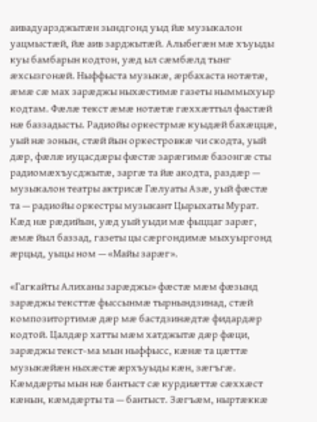аивадуарзджытæн зындгонд уыд йæ музыкалон уацмыстæй, йæ аив зарджытæй. Алыбегæн мæ хъуыды куы бамбарын кодтон, уæд ыл сæмбæлд тынг æхсызгонæй. Ныффыста музыкæ, æрбахаста нотæтæ, æмæ сæ мах зарæджы ныхæстимæ газеты ныммыхуыр кодтам. Фæлæ текст æмæ нотæтæ гæххæттыл фыстæй нæ баззадысты. Радиойы оркестрмæ куыдæй бахæццæ, уый нæ зонын, стæй йын оркестровкæ чи скодта, уый дæр, фæлæ иуцасдæры фæстæ зарæгимæ базонгæ сты радиомæхъусджытæ, заргæ та йæ акодта, раздæр — музыкалон театры актрисæ Гæлуаты Азæ, уый фæстæ та — радиойы оркестры музыкант Цырыхаты Мурат. Кæд нæ рæдийын, уæд уый уыди мæ фыццаг зарæг, æмæ йыл баззад, газеты цы сæргондимæ мыхуыргонд æрцыд, уыцы ном — «Майы зарæг».

«Гагкайты Алиханы зарæджы» фæстæ мæм фæзынд зарæджы тексттæ фыссынмæ тырнындзинад, стæй композитортимæ дæр мæ бастдзинæдтæ фидардæр кодтой. Цалдæр хатты мæм хатджытæ дæр фæци, зарæджы текст-ма мын ныффысс, кæнæ та цæттæ музыкæйæн ныхæстæ æрхъуыды кæн, зæгъгæ. Кæмдæрты мын нæ бантыст сæ курдиæттæ сæххæст кæнын, кæмдæрты та — бантыст. Зæгъæм, ныртæккæ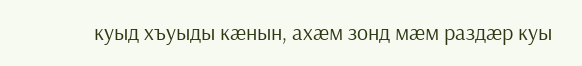куыд хъуыды кæнын, ахæм зонд мæм раздæр куы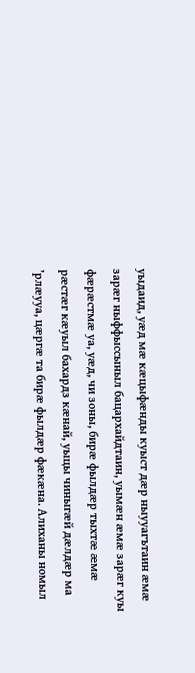уыдаид, уæд мæ кæцыфæнды куыст дæр ныууагътаин æмæ зарæг ныффыссыныл бацархайдтаин, уымæн æмæ зарæг куы фæрæстмæ уа, уæд, чи зоны, бирæ фылдæр тыхтæ æмæ рæстæг кæуыл бахардз кæнай, уыцы чиныгæй дæлдæр ма ’рлæууа, цæргæ та бирæ фылдæр фæкæна. Алиханы номыл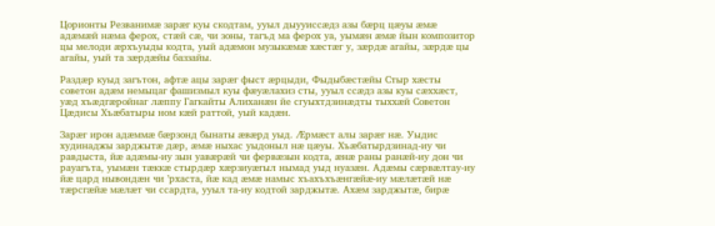Цорионты Резванимæ зарæг куы скодтам, ууыл дыууиссæдз азы бæрц цæуы æмæ адæмæй нæма ферох, стæй сæ, чи зоны, тагъд ма ферох уа, уымæн æмæ йын композитор цы мелоди æрхъуыды кодта, уый адæмон музыкæмæ хæстæг у, зæрдæ агайы, зæрдæ цы агайы, уый та зæрдæйы баззайы.

Раздæр куыд загътон, афтæ ацы зарæг фыст æрцыди, Фыдыбæстæйы Стыр хæсты советон адæм немыцаг фашизмыл куы фæуæлахиз сты, ууыл ссæдз азы куы сæххæст, уæд хъæдгæройнаг лæппу Гагкайты Алиханæн йе сгуыхтдзинæдты тыххæй Советон Цæдисы Хъæбатыры ном кæй раттой, уый кадæн.

Зарæг ирон адæммæ бæрзонд бынаты æвæрд уыд. Æрмæст алы зарæг нæ. Уыдис худинаджы зарджытæ дæр, æмæ ныхас уыдоныл нæ цæуы. Хъæбатырдзинад-иу чи равдыста, йæ адæмы-иу зын уавæрæй чи фервæзын кодта, æнæ раны ранæй-иу дон чи рауагъта, уымæн тæккæ стырдæр хæрзиуæгыл нымад уыд нуазæн. Адæмы сæрвæлтау-иу йæ цард нывондæн чи ’рхаста, йæ кад æмæ намыс хъахъхъæнгæйæ-иу мæлæтæй нæ тæрсгæйæ мæлæт чи ссардта, ууыл та-иу кодтой зарджытæ. Ахæм зарджытæ, бирæ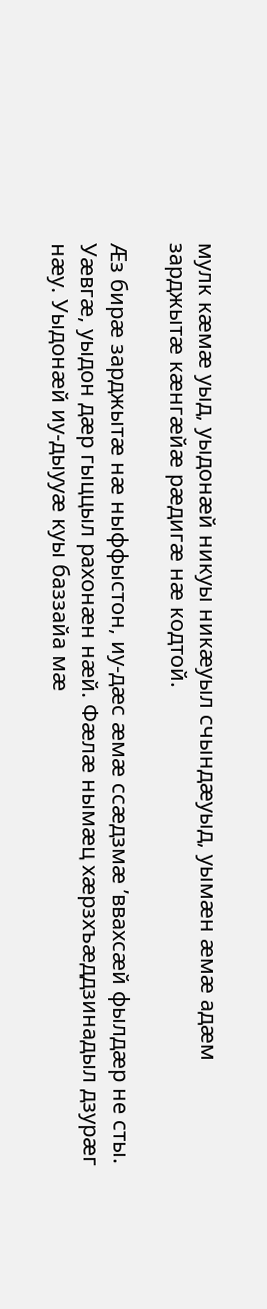мулк кæмæ уыд, уыдонæй никуы никæуыл счындæуыд, уымæн æмæ адæм зарджытæ кæнгæйæ рæдигæ нæ кодтой.

Æз бирæ зарджытæ нæ ныффыстон, иу-дæс æмæ ссæдзмæ ’ввахсæй фылдæр не сты. Уæвгæ, уыдон дæр гыццыл рахонæн нæй. Фæлæ нымæц хæрзхъæддзинадыл дзурæг нæу. Уыдонæй иу-дыууæ куы баззайа мæ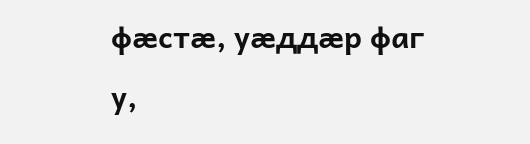фæстæ, уæддæр фаг у,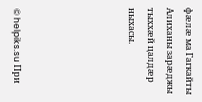фæлæ ма Гагкайты Алиханы зарæджы тыххæй цалдæр ныхасы.





© helpiks.su При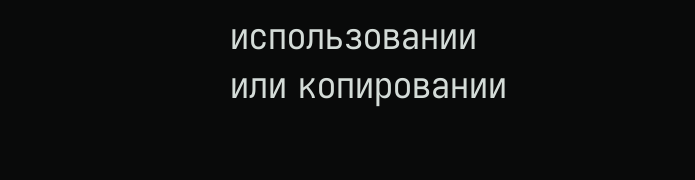использовании или копировании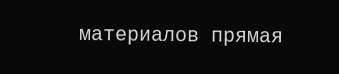материалов прямая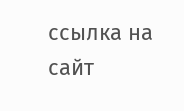ссылка на сайт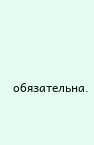обязательна.